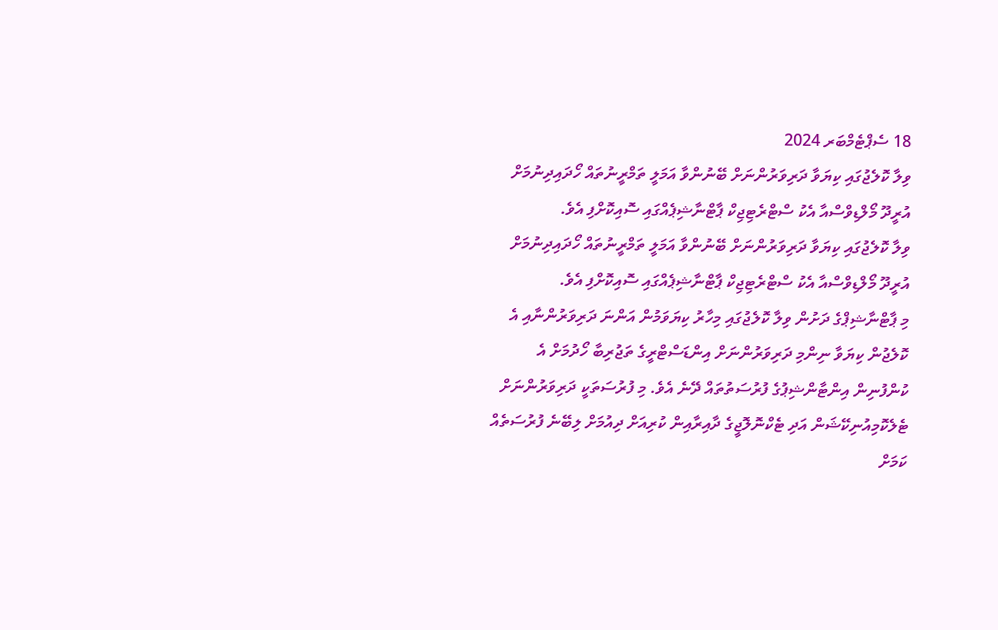18 ސެޕްޓެމްބަރ 2024
ވިލާ ކޮލެޖުގައި ކިޔަވާ ދަރިވަރުންނަށް ބޭނުންވާ އަމަލީ ތަމްރީނުތައް ހޯދައިދިނުމަށް އުރީދޫ މޯލްޑިވްސްއާ އެކު ސްޓްރެޓިޖިކް ޕާޓްނާޝިޕެއްގައި ސޮއިކޮށްފި އެވެ.
ވިލާ ކޮލެޖުގައި ކިޔަވާ ދަރިވަރުންނަށް ބޭނުންވާ އަމަލީ ތަމްރީނުތައް ހޯދައިދިނުމަށް އުރީދޫ މޯލްޑިވްސްއާ އެކު ސްޓްރެޓިޖިކް ޕާޓްނާޝިޕެއްގައި ސޮއިކޮށްފި އެވެ.
މި ޕާޓްނާޝިޕްގެ ދަށުން ވިލާ ކޮލެޖުގައި މިހާރު ކިޔަވަމުން އަންނަ ދަރިވަރުންނާއި އެ ކޮލެޖުން ކިޔަވާ ނިންމި ދަރިވަރުންނަށް އިންޑަސްޓްރީގެ ތަޖުރިބާ ހޯދުމަށް އެ ކުންފުނިން އިންޓާންޝިޕުގެ ފުރުސަތުތައް ދޭނެ އެވެ. މި ފުރުސަތަކީ ދަރިވަރުންނަށް ޓެލެކޮމިއުނިކޭޝަން އަދި ޓެކްނޮލޮޖީގެ ދާއިރާއިން ކުރިއަށް ދިއުމަށް ލިބޭނެ ފުރުސަތެއް ކަމަށް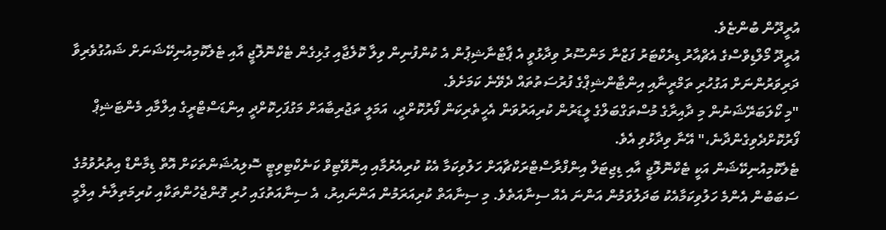އުރީދޫން ބުންޏެވެ.
އުރީދޫ މޯލްޑިވްސްގެ އެޗްއާރު ޑިރެކްޓަރު ފަޒްނާ މަންސޫރު ވިދާޅުވީ އެ ޕާޓްނާޝިޕުން އެ ކުންފުނިން ވިލާ ކޮލެޖާއި ގުޅިގެން ޓެކްނޮލޮޖީ އާއި ޓެލެކޮމިއުނިކޭޝަނަށް ޝައުގުވެރިވާ ދަރިވަރުންނަށް އަގުހުރި ތަމްރީނާއި އިންޓާންޝިޕްގެ ފުރުސަތުތައް ދެވޭނެ ކަމަށެވެ.
"މި ކޯލަބަރޭޝަނުން މި ދާއިރާގެ މުސްތަގްބަލްގެ ލީޑަރުން ކުރިއަރުވަން އެހީތެރިކަން ފޯރުކޮށްދީ، އަމަލީ ތަޖުރިބާއަށް މަގުފަހިކޮށްދީ އިންޑަސްޓްރީގެ އިލްމާއި މެންޓަޝިޕް ފޯރުކޮށްދެވިގެންދާނެ،" އޭނާ ވިދާޅުވި އެވެ.
ޓެލެކޮމިއުނިކޭޝަން އަކީ ޓެކްނޮލޮޖީ އާއި ޑިޖިޓަލް އިންފްރާސްޓްރަކްޗާއަށް ހަލުވިކަމާ އެކު ކުރިއެރުމާއި އިނޮވޭޓިވް ކަނެކްޓިވިޓީ ސޮލިއުޝަންތަކަށް އޮތް ޑިމާންޑް އިތުރުވުމުގެ ސަބަބުން އެންމެ ހަލުވިކަމާއެކު ބަދަލުވަމުން އަންނަ އެއް ސިނާއަތެވެ. މި ސިނާއަތް ކުރިއަރަމުން އަންނައިރު، އެ ސިނާއަތުގައި ހުރި ގޮންޖެހުންތަކާއި ކުރިމަތިލާނެ އިލްމީ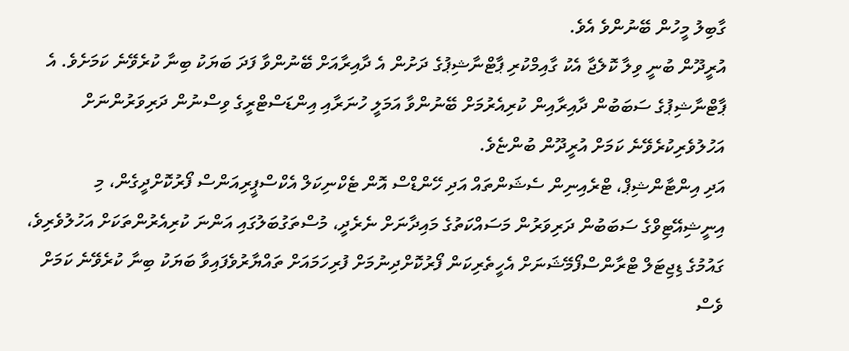ގާބިލު މީހުން ބޭނުންވެ އެވެ.
އުރީދޫން ބުނީ ވިލާ ކޮލެޖާ އެކު ގާއިމްކުރި ޕާޓްނާޝިޕުގެ ދަށުން އެ ދާއިރާއަށް ބޭނުންވާ ފަދަ ބަޔަކު ބިނާ ކުރެވޭނެ ކަމަށެވެ. އެ ޕާޓްނާޝިޕުގެ ސަބަބުން ދާއިރާއިން ކުރިއެރުމަށް ބޭނުންވާ އަމަލީ ހުނަރާއި އިންޑަސްޓްރީގެ ވިސްނުން ދަރިވަރުންނަށް އަހުލުވެރިކުރެވޭނެ ކަމަށް އުރީދޫން ބުންޏެވެ.
އަދި އިންޓާންޝިޕް، ޓްރެއިނިން ސެޝަންތައް އަދި ހޭންޑްސް އޮން ޓެކްނިކަލް އެކްސްޕީރިއަންސް ފޯރުކޮށްދީގެން، މި އިނީޝިއޭޓިވްގެ ސަބަބުން ދަރިވަރުން މަސައްކަތުގެ މައިދާނަށް ނެރެދީ، މުސްތަގުބަލުގައި އަންނަ ކުރިއެރުންތަކަށް އަހުލުވެރިވެ، ގައުމުގެ ޑިޖިޓަލް ޓްރާންސްފޯމޭޝަނަށް އެހީތެރިކަން ފޯރުކޮށްދިނުމަށް ފުރިހަމައަށް ތައްޔާރުވެފައިވާ ބަޔަކު ބިނާ ކުރެވޭނެ ކަމަށް ވެސް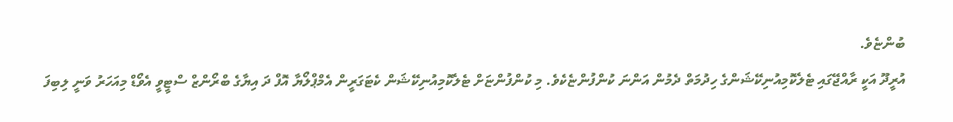ބުންޏެވެ.
އުރީދޫ އަކީ ރާއްޖޭގައި ޓެލެކޮމިއުނިކޭޝަންގެ ހިދުމަތް ދެމުން އަންނަ ކުންފުންޏެކެވެ. މި ކުންފުންޏަށް ޓެލެކޮމިއުނިކޭޝަން ކެޓަގަރީން އެމްޕްލޯޔާ އޮފް ދަ އިޔާގެ ބްރޯންޒް ސްޓީވީ އެވޯޑް މިއަހަރު ވަނީ ލިބިފަ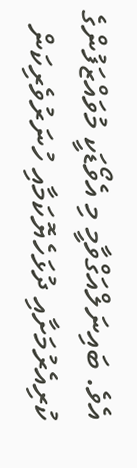އެވެ. ބައިނަލްއަގްވާމީ މި އެވޯޑަކީ މުވައްޒަފުންގެ ކުރިއެރުމަށާއި ދުޅަހެޔޮކަމާއި ހުނަރުވެރިކަން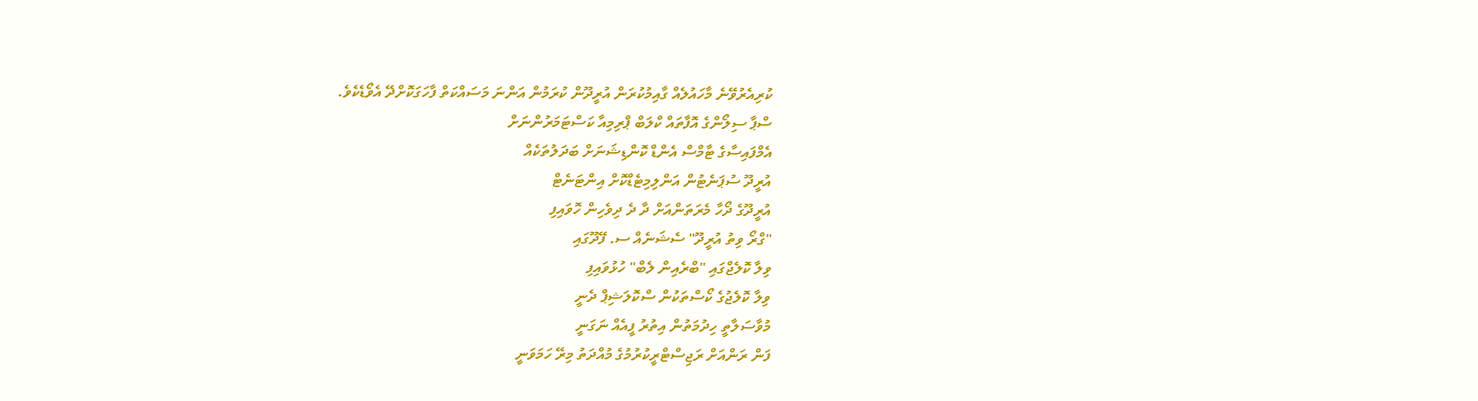ކުރިއެރުވޭނެ މާހައުލެއް ގާއިމުކުރަން އުރީދޫން ކުރަމުން އަންނަ މަސައްކަތް ފާހަގަކޮށްދޭ އެވޯޑެކެވެ.
ސްޕާ ސިލޯންގެ އޮފާތައް ކްލަބް ޕްރިމިއާ ކަސްޓަމަރުންނަށް
އެމްފައިސާގެ ޓާމްސް އެންޑް ކޮންޑިޝަނަށް ބަދަލުތަކެއް
އުރީދޫ ސުޕަނެޓުން އަންލިމިޓެޑްކޮށް އިންޓަނެޓް
އުރީދޫގެ ދޯހާ މެރަތަންއަށް ދާ ދެ ދިވެހިން ހޮވައިފި
"ގްރޯ ވިތު އުރީދޫ" ސެޝަނެއް ސ. ފޭދޫގައި
ވިލާ ކޮލެޖްގައި "ބްރެއިން ލެބް" ހުޅުވައިފި
ވިލާ ކޮލެޖުގެ ކޯސްތަކުން ސްކޮލަޝިޕް ދެނީ
މުވާސަލާތީ ހިދުމަތުން އިތުރު ފީއެއް ނަގަނީ
ފަން ރަންއަށް ރަޖިސްޓްރީކުރުމުގެ މުއްދަތު މިރޭ ހަމަވަނީ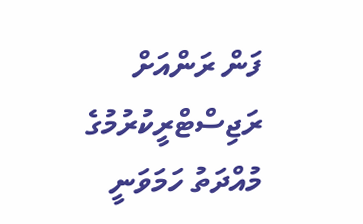ފަން ރަންއަށް ރަޖިސްޓްރީކުރުމުގެ މުއްދަތު ހަމަވަނީ